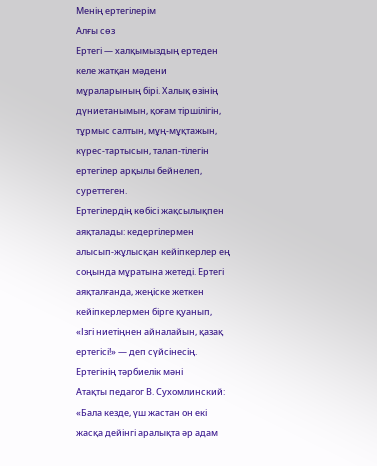Менің ертегілерім
Алғы сөз
Ертегі — халқымыздың ертеден келе жатқан мәдени мұраларының бірі. Халық өзінің дүниетанымын, қоғам тіршілігін, тұрмыс салтын, мұң-мұқтажын, күрес-тартысын, талап-тілегін ертегілер арқылы бейнелеп, суреттеген.
Ертегілердің көбісі жақсылықпен аяқталады: кедергілермен алысып-жұлысқан кейіпкерлер ең соңында мұратына жетеді. Ертегі аяқталғанда, жеңіске жеткен кейіпкерлермен бірге қуанып, «Ізгі ниетіңнен айналайын, қазақ ертегісі!» — деп сүйсінесің.
Ертегінің тәрбиелік мәні
Атақты педагог В. Сухомлинский: «Бала кезде, үш жастан он екі жасқа дейінгі аралықта әр адам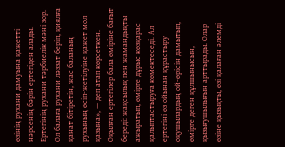өзінің рухани дамуына қажетті нәрсенің бәрін ертегіден алады. Ертегінің рухани тәрбиелік мәні зор. Ол балаға рухани ләззат беріп, қиялға қанат бітіретін, жас баланың рухының өсіп-жетілуіне қажет мол қазына», — деп атап көрсеткен.
Оқылған ертегілер бала өміріне бағыт береді: жақсылық пен жамандықты ажыратып, өмірге дұрыс көзқарас қалыптастыруға көмектеседі. Ал ертегіні өз ойынан құрастыру оқушылардың ой-өрісін дамытып, өмірге деген құлшынысын, қызығушылығын арттырады. Олар өзіне қызықты, өзі қалаған әлемді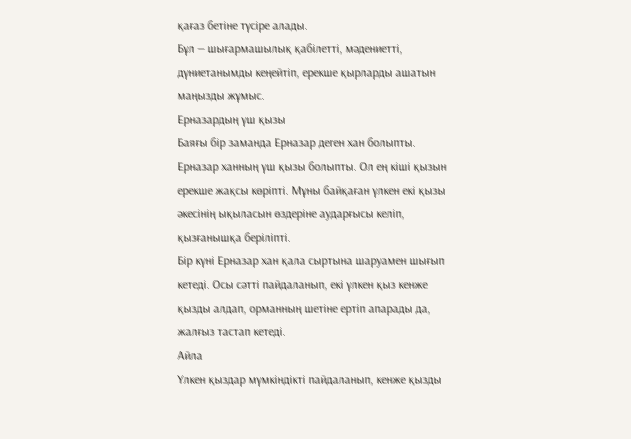қағаз бетіне түсіре алады.
Бұл — шығармашылық қабілетті, мәдениетті, дүниетанымды кеңейтіп, ерекше қырларды ашатын маңызды жұмыс.
Ерназардың үш қызы
Баяғы бір заманда Ерназар деген хан болыпты. Ерназар ханның үш қызы болыпты. Ол ең кіші қызын ерекше жақсы көріпті. Мұны байқаған үлкен екі қызы әкесінің ықыласын өздеріне аударғысы келіп, қызғанышқа беріліпті.
Бір күні Ерназар хан қала сыртына шаруамен шығып кетеді. Осы сәтті пайдаланып, екі үлкен қыз кенже қызды алдап, орманның шетіне ертіп апарады да, жалғыз тастап кетеді.
Айла
Үлкен қыздар мүмкіндікті пайдаланып, кенже қызды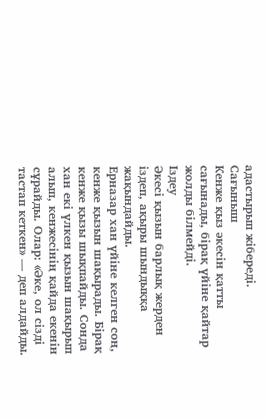адастырып жібереді.
Сағыныш
Кенже қыз әкесін қатты сағынады, бірақ үйіне қайтар жолды білмейді.
Іздеу
Әкесі қызын барлық жерден іздеп, ақыры шындыққа жақындайды.
Ерназар хан үйіне келген соң, кенже қызын шақырады. Бірақ кенже қызы шықпайды. Сонда хан екі үлкен қызын шақырып алып, кенжесінің қайда екенін сұрайды. Олар: «Әке, ол сізді тастап кеткен» — деп алдайды.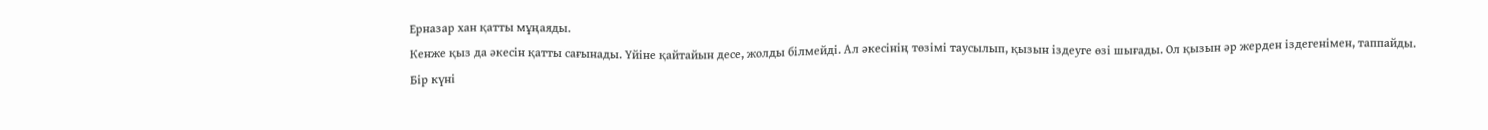Ерназар хан қатты мұңаяды.
Кенже қыз да әкесін қатты сағынады. Үйіне қайтайын десе, жолды білмейді. Ал әкесінің төзімі таусылып, қызын іздеуге өзі шығады. Ол қызын әр жерден іздегенімен, таппайды.
Бір күні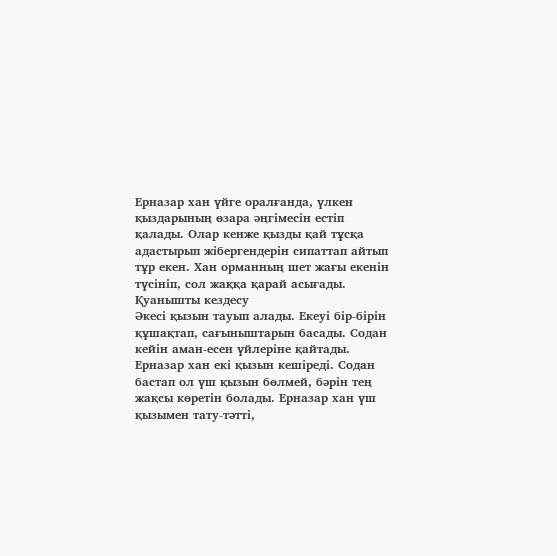Ерназар хан үйге оралғанда, үлкен қыздарының өзара әңгімесін естіп қалады. Олар кенже қызды қай тұсқа адастырып жібергендерін сипаттап айтып тұр екен. Хан орманның шет жағы екенін түсініп, сол жаққа қарай асығады.
Қуанышты кездесу
Әкесі қызын тауып алады. Екеуі бір-бірін құшақтап, сағыныштарын басады. Содан кейін аман-есен үйлеріне қайтады.
Ерназар хан екі қызын кешіреді. Содан бастап ол үш қызын бөлмей, бәрін тең жақсы көретін болады. Ерназар хан үш қызымен тату-тәтті,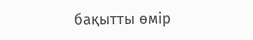бақытты өмір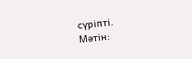сүріпті.
Мәтін: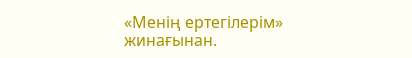«Менің ертегілерім» жинағынан.